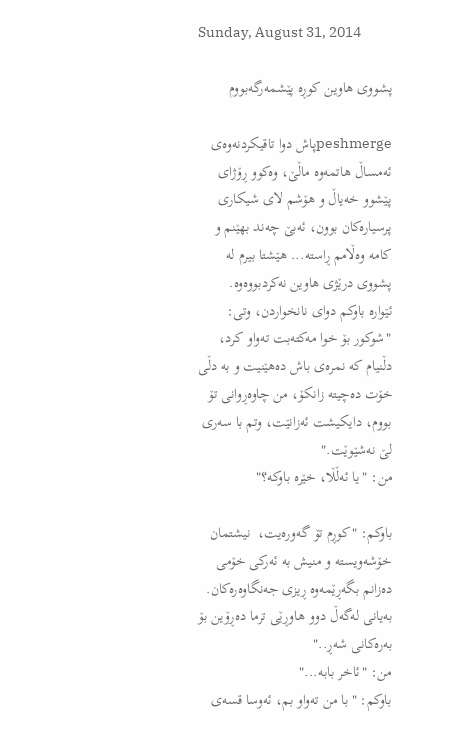Sunday, August 31, 2014

پشووی هاوین کوڕە پێشمەرگەبووم

peshmergeپاش دوا تاقیکردنەوەی ئەمساڵ هاتمەوە ماڵێ، وەکوو ڕۆژای پێشوو خەیاڵ و هۆشم لای شیکاری پرسیارەکان بوون، ئەبێ چەند بهێنم و کامە وەڵامم ڕاستە... هێشتا بیرم لە پشووی درێژی هاوین نەکردبووەوە.
ئێوارە باوکم دوای نانخواردن، وتی: "شوکور بۆ خوا مەکتەبت تەواو کرد، دڵنیام کە نمرەی باش دەهێنیت و بە دڵی خۆت دەچیتە زانکۆ، من چاوەڕوانی تۆ بووم، دایکیشت ئەزانێت، وتم با سەری لێ نەشێوێت."
من: "یا ئەڵڵا، خێرە باوکە؟"

باوکم: "کوڕم تۆ گەورەیت،  نیشتمان خۆشەویستە و منیش بە ئەرکی خۆمی دەزانم بگەڕێمەوە ڕیزی جەنگاوەرەکان. بەیانی لەگەڵ دوو هاوڕێی ترما دەڕۆین بۆ بەرەکانی شەڕ.."
من: "ئاخر بابە..."
باوکم: "با من تەواو بم، ئەوسا قسەی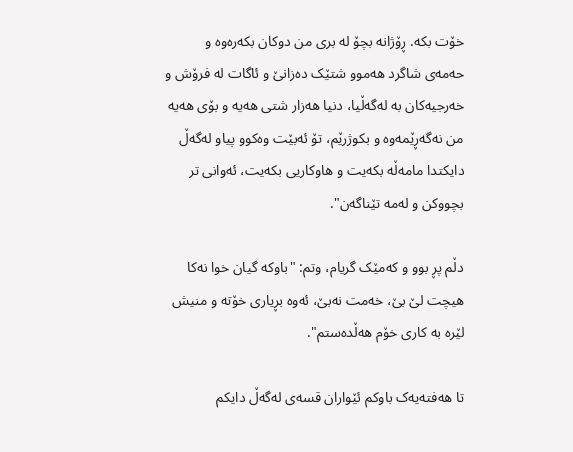خۆت بکە. ڕۆژانە بچۆ لە بری من دوکان بکەرەوە و حەمەی شاگرد هەموو شتێک دەزانێ و ئاگات لە فرۆش و خەرجیەکان بە لەگەڵیا، دنیا هەزار شتی هەیە و بۆی هەیە من نەگەڕێمەوە و بکوژرێم، تۆ ئەبێت وەکوو پیاو لەگەڵ دایکتدا مامەڵە بکەیت و هاوکاریی بکەیت، ئەوانی تر بچووکن و لەمە تێناگەن".

دڵم پڕ بوو و کەمێک گریام، وتم: "باوکە گیان خوا نەکا هیچت لێ بێ، خەمت نەبێ، ئەوە بڕیاری خۆتە و منیش لێرە بە کاری خۆم هەڵدەستم".

تا هەفتەیەک باوکم ئێواران قسەی لەگەڵ دایکم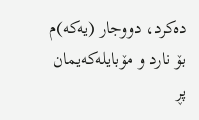دەکرد، دووجار (یەکە)م بۆ نارد و مۆبایلەکەیمان پڕ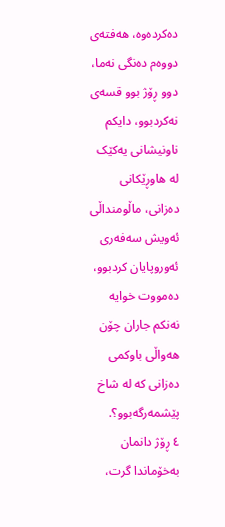دەکردەوە، هەفتەی دووەم دەنگی نەما، دوو ڕۆژ بوو قسەی نەکردبوو، دایکم ناونیشانی یەکێک لە هاوڕێکانی دەزانی، ماڵومنداڵی ئەویش سەفەری ئەوروپایان کردبوو، دەمووت خوایە نەنکم جاران چۆن هەواڵی باوکمی دەزانی کە لە شاخ پێشمەرگەبوو؟.
٤ ڕۆژ دانمان بەخۆماندا گرت،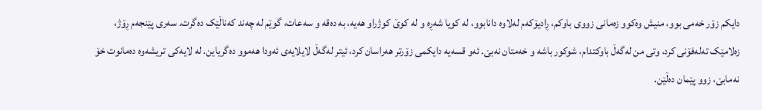دایکم زۆر خەمی بوو، منیش وەکوو زەمانی زووی باوکم، ڕادیۆکەم لەلاوە دانابوو، لە کویا شەڕە و لە کوێ کوژراو هەیە، بە دەقە و سەعات، گوێم لە چەند کەناڵێک دەگرت. سەری پێنجەم ڕۆژ، زەلامێک تەلەفۆنی کرد، وتی من لەگەڵ باوکتدام، شوکور باشە و خەمتان نەبێ. ئەو قسەیە دایکمی زۆرتر هەراسان کرد، ئیتر لەگەڵ لایلایەی ئەودا هەموو دەگریاین. لە لایەکی تریشەوە دەمانوت خۆ نەمابێ، زوو پێمان دەڵێن.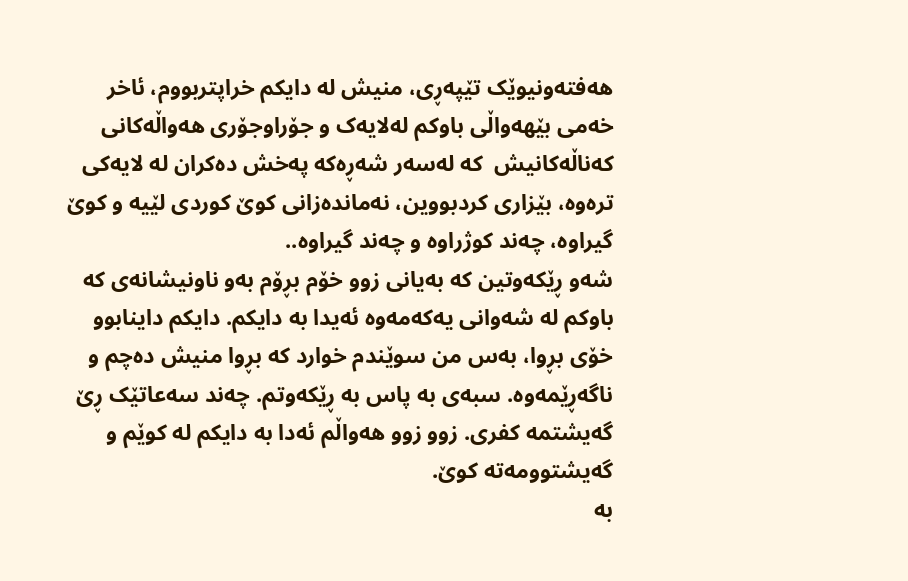هەفتەونیوێک تێپەڕی، منیش لە دایکم خراپتربووم، ئاخر خەمی بێهەواڵی باوکم لەلایەک و جۆراوجۆری هەواڵەکانی کەناڵەکانیش  کە لەسەر شەڕەکە پەخش دەکران لە لایەکی ترەوە، بێزاری کردبووین، نەماندەزانی کوێ کوردی لێیە و کوێ گیراوە، چەند کوژراوە و چەند گیراوە..
شەو ڕێکەوتین کە بەیانی زوو خۆم بڕۆم بەو ناونیشانەی کە باوکم لە شەوانی یەکەمەوە ئەیدا بە دایکم. دایکم داینابوو خۆی بڕوا، بەس من سوێندم خوارد کە بڕوا منیش دەچم و ناگەڕێمەوە. سبەی بە پاس بە ڕێکەوتم. چەند سەعاتێک ڕێ گەیشتمە کفری. زوو زوو هەواڵم ئەدا بە دایکم لە کوێم و گەیشتوومەتە کوێ.
بە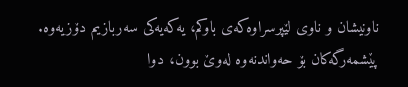ناونیشان و ناوی لێپرسراوەکەی باوکم، یەکەیەکی سەربازیم دۆزیەوە. پێشمەرگەکان بۆ حەواندنەوە لەوێ بوون، دوا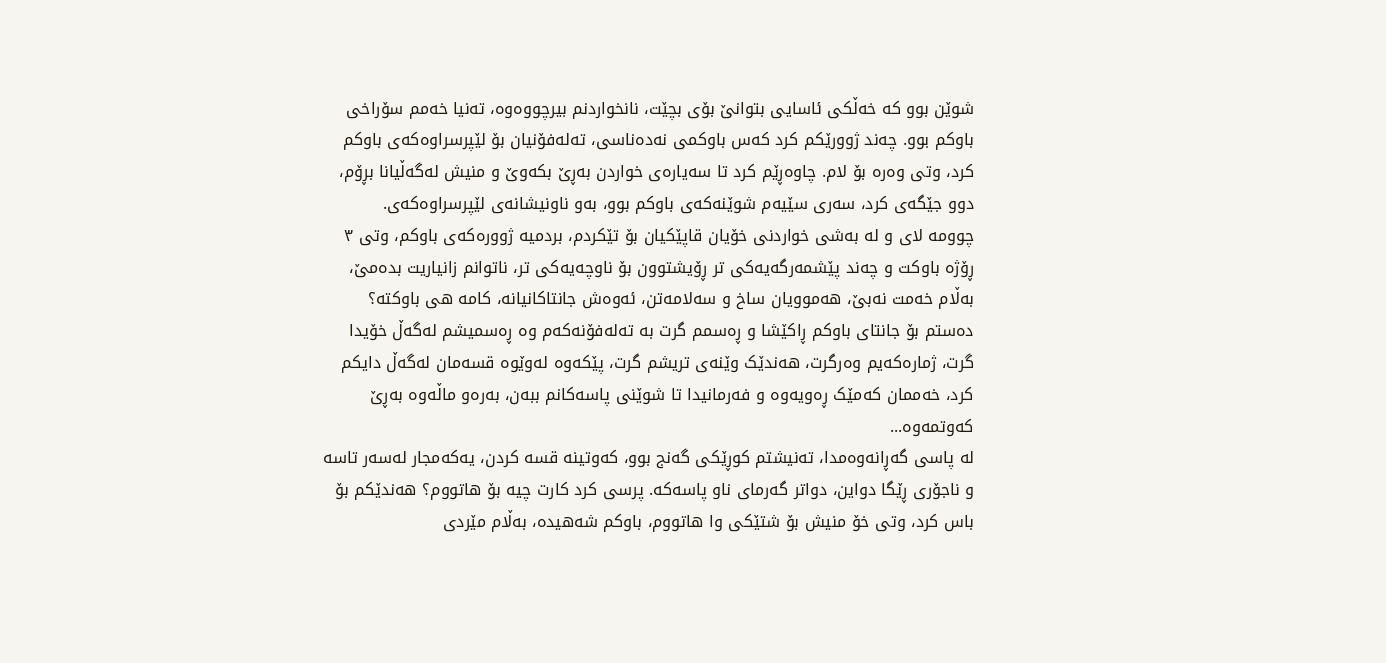شوێن بوو کە خەڵکی ئاسایی بتوانێ بۆی بچێت، نانخواردنم بیرچووەوە، تەنیا خەمم سۆراخی باوکم بوو. چەند ژوورێکم کرد کەس باوکمی نەدەناسی، تەلەفۆنیان بۆ لێپرسراوەکەی باوکم کرد، وتی وەرە بۆ لام. چاوەڕێم کرد تا سەیارەی خواردن بەڕێ بکەوێ و منیش لەگەڵیانا بڕۆم، دوو جێگەی کرد، سەری سێیەم شوێنەکەی باوکم بوو، بەو ناونیشانەی لێپرسراوەکەی.
چوومە لای و لە بەشی خواردنی خۆیان قاپێکیان بۆ تێکردم، بردمیە ژوورەکەی باوکم، وتی ٣ ڕۆژە باوکت و چەند پێشمەرگەیەکی تر ڕۆیشتوون بۆ ناوچەیەکی تر، ناتوانم زانیاریت بدەمێ، بەڵام خەمت نەبێ، هەموویان ساخ و سەلامەتن، ئەوەش جانتاکانیانە، کامە هی باوکتە؟ دەستم بۆ جانتای باوکم ڕاکێشا و ڕەسمم گرت بە تەلەفۆنەکەم وە ڕەسمیشم لەگەڵ خۆیدا گرت، ژمارەکەیم وەرگرت، هەندێک وێنەی تریشم گرت، پێکەوە لەوێوە قسەمان لەگەڵ دایکم کرد، خەممان کەمێک ڕەویەوە و فەرمانیدا تا شوێنی پاسەکانم ببەن، بەرەو ماڵەوە بەڕێ کەوتمەوە...
لە پاسی گەڕانەوەمدا، تەنیشتم کوڕێکی گەنج بوو، کەوتینە قسە کردن، یەکەمجار لەسەر تاسە و ناجۆری ڕێگا دواین، دواتر گەرمای ناو پاسەکە. پرسی کرد کارت چیە بۆ هاتووم؟ هەندێکم بۆ باس کرد، وتی خۆ منیش بۆ شتێکی وا هاتووم، باوکم شەهیدە، بەڵام مێردی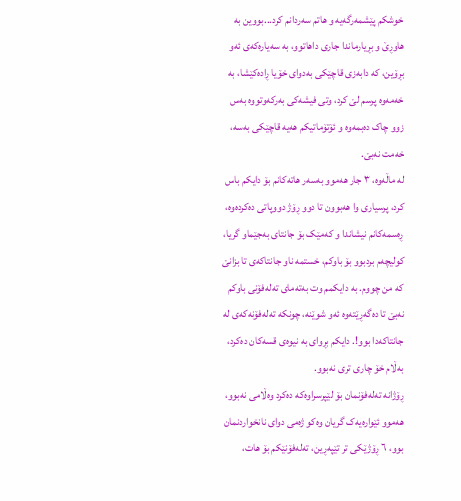خوشکم پێشمەرگەیە و هاتم سەردانم کرد...بووین بە هاوڕێ و بڕیارماندا جاری داهاتوو، بە سەیارەکەی ئەو بڕۆین، کە دابەزی قاچێکی بەدوای خۆیا ڕادەکێشا، بە خەمەوە پرسم لێ کرد، وتی فیشەکی بەرکەوتووە بەس زوو چاک دەبمەوە و ئۆتۆماتیکم هەیە قاچێکی بەسە، خەمت نەبێ.
لە ماڵەوە، ٣ جار هەموو بەسەر هاتەکانم بۆ دایکم باس کرد، پرسیاری وا هەبوون تا دوو ڕۆژ دووپاتی دەکردەوە، ڕەسمەکانم نیشاندا و کەمێک بۆ جانتای بەجێماو گریا، کولیچەم بردبوو بۆ باوکم، خستمە ناو جانتاکەی تا بزانێ کە من چووم. بە دایکمم وت بەتەمای تەلەفۆنی باوکم نەبێ تا دەگەڕێتەوە ئەو شوێنە، چونکە تەلەفۆنەکەی لە جانتاکەدا بوو!. دایکم بڕوای بە نیوەی قسەکان دەکرد، بەڵام خۆ چاری تری نەبوو.
ڕۆژانە تەلەفۆنمان بۆ لێپرسراوەکە دەکرد وەڵامی نەبوو، هەموو ئێوارەیەک گریان وەکو ژەمی دوای نانخواردنمان بوو، ٦ ڕۆژێکی تر تێپەڕین، تەلەفۆنێکم بۆ هات،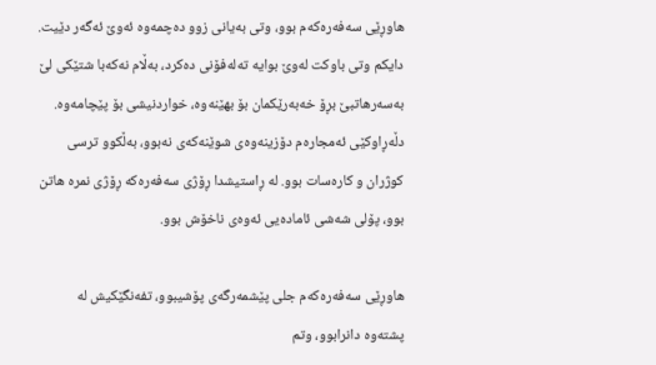هاوڕێی سەفەرەکەم بوو، وتی بەیانی زوو دەچمەوە ئەوێ ئەگەر دێیت. دایکم وتی باوکت لەوێ بوایە تەلەفۆنی دەکرد، بەڵام نەکەبا شتێکی لێ بەسەرهاتبێ بڕۆ خەبەرێکمان بۆ بهێنەوە، خواردنیشی بۆ پێچامەوە. دڵەڕاوکێی ئەمجارەم دۆزینەوەی شوێنەکەی نەبوو، بەڵکوو ترسی کوژران و کارەسات بوو. لە ڕاستیشدا ڕۆژی سەفەرەکە ڕۆژی نمرە هاتن بوو، پۆلی شەشی ئامادەیی ئەوەی ناخۆش بوو.

هاوڕێی سەفەرەکەم جلی پێشمەرگەی پۆشیبوو، تفەنگێکیش لە پشتەوە دانرابوو، وتم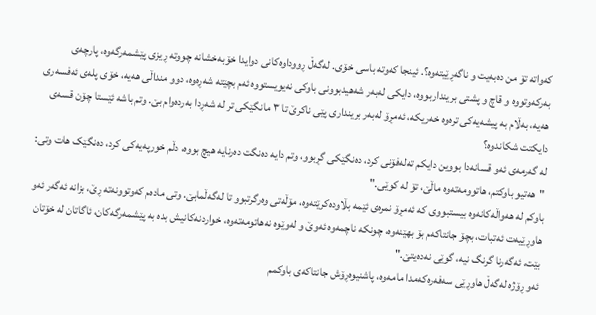کەواتە تۆ من دەبەیت و ناگەڕێیتەوە؟. ئینجا کەوتە باسی خۆی. لەگەڵ ڕووداوەکانی دوایدا خۆبەخشانە چووتە ڕیزی پێشمەرگەوە، پارچەی بەرکەوتووە و قاچ و پشتی برینداربووە، دایکی لەبەر شەهیدبوونی باوکی نەیویستووە ئەم بچێتە شەڕەوە، دوو منداڵی هەیە، خۆی پلەی ئەفسەری هەیە، بەڵام بە پیشەیەکی ترەوە خەریکە، ئەمڕۆ لەبەر برینداری پێی ناکرێ تا ٣ مانگێکی تر لە شەڕدا بەردەوام بێ. وتم باشە ئێستا چۆن قسەی دایکتت شکاندوە؟
لە گەرمەی ئەو قسانەدا بووین دایکم تەلەفۆنی کرد، دەنگێکی گڕبوو، وتم دایە دەنگت دەرنایە هیچ بووە، دڵم خورپەیەکی کرد، دەنگێک هات وتی: "هەتیو باوکتم، هاتوومەتەوە ماڵێ، تۆ لە کوێی."
باوکم لە هەواڵەکانەوە بیستبووی کە ئەمڕۆ نمرەی ئێمە بڵاودەکرێتەوە، مۆڵەتی وەرگرتبوو تا لەگەڵمابێ. وتی مادەم کەوتوونەتە ڕێ، بزانە ئەگەر ئەو هاوڕێیەت ئەتبات، بچۆ جانتاکەم بۆ بهێنەوە، چونکە ناچمەوە ئەوێ و لەوێوە نەهاتومەتەوە، خواردنەکانیش بدە بە پێشمەرگەکان، ئاگاتان لە خۆتان بێت، ئەگەرنا گرنگ نیە، گوێی نەدەیتێ."
ئەو ڕۆژە لەگەڵ هاوڕێی سەفەرەکەمدا مامەوە، پاشنیوەڕۆش جانتاکەی باوکمم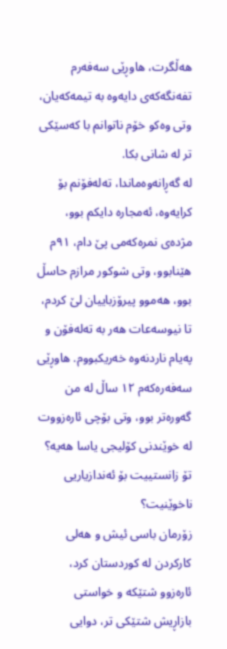هەڵگرت، هاوڕێی سەفەرم تفەنگەکەی دایەوە بە تیمەکەیان، وتی وەکو خۆم ناتوانم با کەسێکی تر لە شانی بکا.
لە گەڕانەوەماندا، تەلەفۆنم بۆ کرایەوە، ئەمجارە دایکم بوو، مژدەی نمرەکەمی پێ دام، ٩١م هێنابوو، وتی شوکور مرازم حاسڵ بوو، هەموو پیرۆزباییان لێ کردم، تا نیوسەعات هەر بە تەلەفۆن و پەیام ناردنەوە خەریکبووم. هاوڕێی سەفەرەکەم ١٢ ساڵ لە من گەورەتر بوو، وتی بۆچی ئارەزووت لە خوێندنی کۆلیجی یاسا هەیە؟ تۆ زانستییت بۆ ئەندازیاریی ناخوێنیت؟
زۆرمان باسی ئیش و هەلی کارکردن لە کوردستان کرد، ئارەزوو شتێکە و خواستی بازاڕیش شتێکی تر، دوایی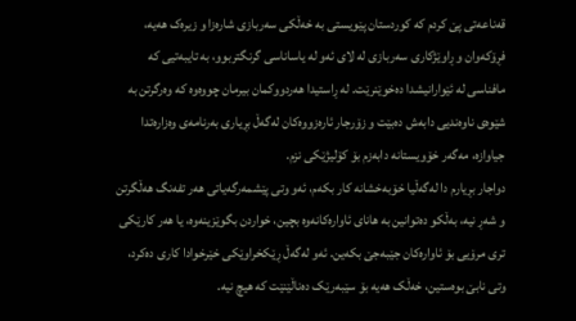قەناعەتی پێ کردم کە کوردستان پێویستی بە خەڵکی سەربازی شارەزا و زیرەک هەیە، فڕۆکەوان و ڕاوێژکاری سەربازی لە لای ئەو لە یاساناسی گرنگتربوو، بە تایبەتیی کە مافناسی لە ئێوارانیشدا دەخوێنرێت. لە ڕاستیدا هەردووکمان بیرمان چووەوە کە وەرگرتن بە شێوەی ناوەندیی دابەش دەبێت و زۆرجار ئارەزووەکان لەگەڵ بڕیاری بەرنامەی وەزارەتدا جیاوازە، مەگەر خۆویستانە دابەزم بۆ کۆلیژێکی نزم.
دواجار بڕیارم دا لەگەڵیا خۆبەخشانە کار بکەم، ئەو وتی پێشمەرگەیاتی هەر تفەنگ هەڵگرتن و شەڕ نیە، بەڵکو دەتوانین بە هانای ئاوارەکانەوە بچین، خواردن بگوێزینەوە، یا هەر کارێکی تری مرۆیی بۆ ئاوارەکان جێبەجێ بکەین. ئەو لەگەڵ ڕێکخراوێکی خێرخوادا کاری دەکرد، وتی نابێ بوەستین، خەڵک هەیە بۆ سێبەرێک دەناڵێنێت کە هیچ نیە.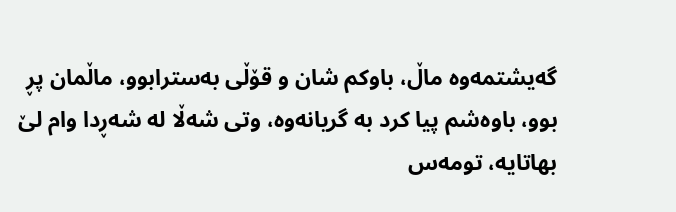گەیشتمەوە ماڵ، باوکم شان و قۆڵی بەسترابوو، ماڵمان پڕ بوو، باوەشم پیا کرد بە گریانەوە، وتی شەڵا لە شەڕدا وام لێ بهاتایە، تومەس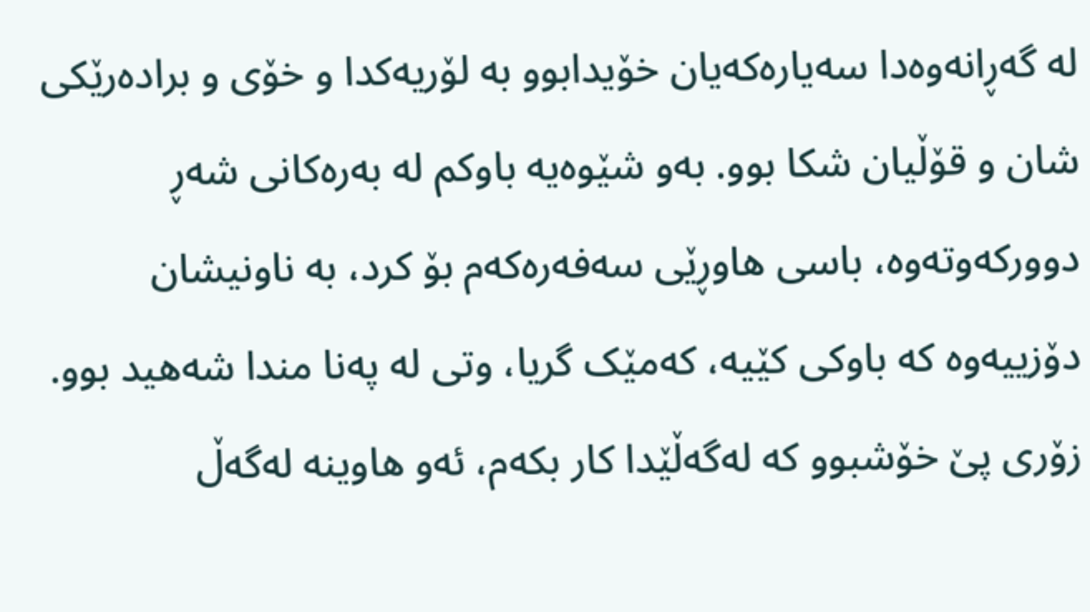لە گەڕانەوەدا سەیارەکەیان خۆیدابوو بە لۆریەکدا و خۆی و برادەرێکی شان و قۆڵیان شکا بوو. بەو شێوەیە باوکم لە بەرەکانی شەڕ دوورکەوتەوە، باسی هاوڕێی سەفەرەکەم بۆ کرد، بە ناونیشان دۆزییەوە کە باوکی کێیە، کەمێک گریا، وتی لە پەنا مندا شەهید بوو. زۆری پێ خۆشبوو کە لەگەڵێدا کار بکەم، ئەو هاوینە لەگەڵ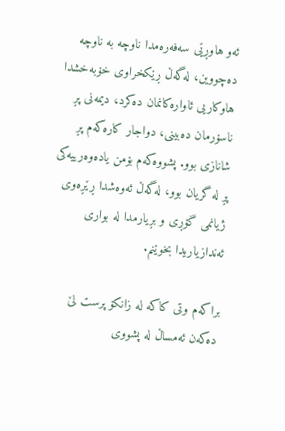ئەو هاوڕێی سەفەرەمدا ناوچە بە ناوچە دەچووین، لەگەڵ ڕێکخراوی خۆبەخشدا هاوکاریی ئاوارەکانمان دەکرد، دیمەنی پڕ ناسۆرمان دەبینی، دواجار کارەکەم پڕ شانازی بوو. پشووەکەم بۆمن یادەوەرییەکی پڕ لە گریان بوو، لەگەڵ ئەوەشدا ڕێڕەوی ژیانمی گۆڕی و بڕیارمدا لە بواری ئەندازیاریدا بخوێنم.

براکەم وتی کاکە لە زانکۆ پرست لێ دەکەن ئەمساڵ لە پشووی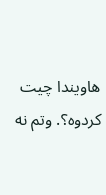هاویندا چیت کردوە؟. وتم نە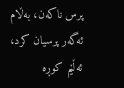پرس ناکەن، بەڵام ئەگەر پرسیان کرد، ئەڵێم کوڕە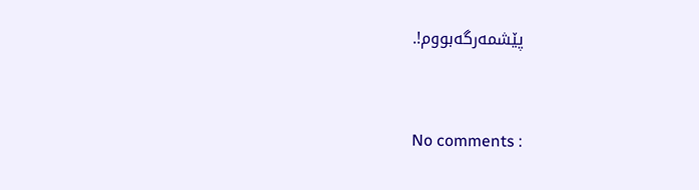پێشمەرگەبووم!.



No comments :